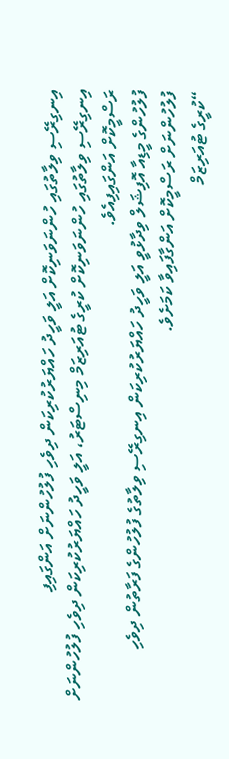އިނގިރޭސި ވިލާތުގައި ހުންނަވަނިކޮށް އަލީ ވަހީދު ހައްޔަރުކުރިކަން ދިވެހި ފުލުހުންނަށް އަންގައިފި
އިނގިރޭސި ވިލާތުގައި ހުންނަވަނިކޮށް ކުރީގެ ޓުއަރިޒަމް މިނިސްޓަރު، އަލީ ވަހީދު ހައްޔަރުކުރިކަން ދިވެހި ފުލުހުންނަށް ރަސްމީކޮށް އަންގައިފިއެވެ.
ފުލުހުންގެ މީޑިއާ އޮފިޝަލް ވިދާޅުވީ އަލީ ވަހީދު ހައްޔަރުކުރިކަން އިނގިރޭސި ވިލާތުގެ ފުލުހުންގެ ފަރާތުން ދިވެހި ފުލުހުންނަށް ރަސްމީކޮށް އަންގާފައިވާ ކަމަށެވެ.
“ކުރީގެ ޓުއަރިޒަމް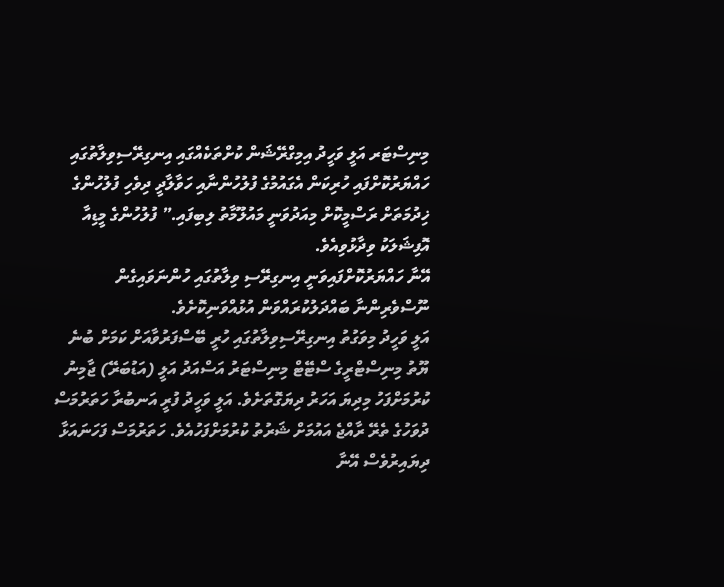މިނިސްޓަރ އަލީ ވަހީދު އިމިގްރޭޝަން ކުށްތަކެއްގައި އިނގިރޭސިވިލާތުގައި ހައްޔަރުކޮށްފައި ހުރިކަން އެގައުމުގެ ފުލުހުންނާއި ހަވާލާދީ ދިވެހި ފުލުހުންގެ ޚިދުމަތަށް ރަސްމީކޮށް މިއަދުވަނީ މައުލޫމާތު ލިބިފައި.” ފުލުހުންގެ މީޑިއާ އޮފިޝަލަކު ވިދާޅުވިއެވެ.
އޭނާ ހައްޔަރުކޮށްފައިވަނީ އިނގިރޭސި ވިލާތުގައި ހުންނަވައިގެން ނޫސްވެރިންނާ ބައްދަލުކުރައްވަން އުޅުއްވަނިކޮށެވެ.
އަލީ ވަހީދު މިވަގުތު އިނގިރޭސިވިލާތުގައި ހުރީ ބޭސްފަރުވާއަށް ކަމަށް ބުނެ ޔޫތު މިނިސްޓްރީގެ ސްޓޭޓް މިނިސްޓަރު އަސްއަދު އަލީ (އަޑުބަރޭ) ޖާމިނު ކުރުމަށްފަހު މިދިޔަ އަހަރު ދިޔަގޮތަށެވެ. އަލީ ވަހީދު ފުރީ އަނބުރާ ހަތަރުމަސް ދުވަހުގެ ތެރޭ ރާއްޖެ އައުމަށް ޝަރުތު ކުރުމަށްފަހުއެވެ. ހަތަރުމަސް ފަހަނައަޅާ ދިޔައިރުވެސް އޭނާ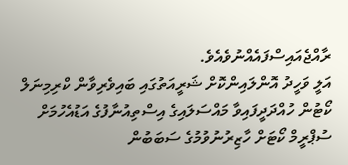ރާއްޖެއައިސްފައެއްނުވެއެވެ.
އަލީ ވަހީދު އޮންލައިންކޮށް ޝަރީއަތުގައި ބައިވެރިވާން ކްރިމިނަލް ކޯޓުން ހުއްދަދީފައިވާ މައްސަލައިގެ އިސްތިއުނާފުގެ އަޑުއެހުމަށް ސުޕްރީމް ކޯޓަށް ހާޒިރުނުވުމުގެ ސަބަބުން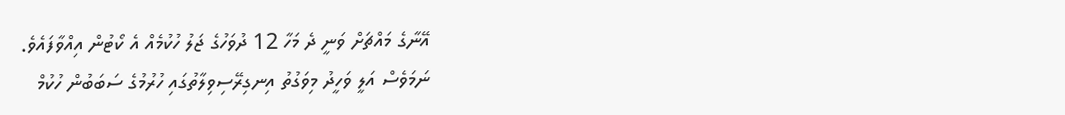އޭނާގެ މައްޗަށް ވަނީ ދެ މަހާ 12 ދުވަހުގެ ޖަލު ހުކުމެއް އެ ކޯޓުން އިއްވާފައެވެ.
ނަމަވެސް އަލީ ވަހީދު މިވަގުތު އިނގިރޭސިވިލާތުގައި ހުރުމުގެ ސަބަބުން ހުކުމް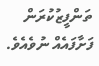ތަންފީޒުކުރަން ފަށާފައެއް ނުވެއެވެ.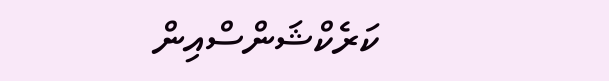ކަރެކްޝަންސްއިން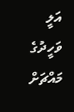އަލީ ވަހީދުގެ މައްޗަށް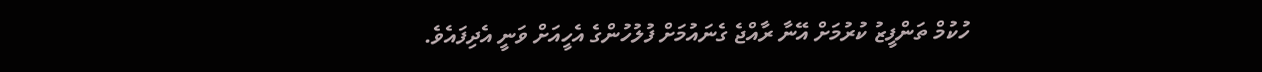ހުކުމް ތަންފީޒު ކުރުމަށް އޭނާ ރާއްޖެ ގެނައުމަށް ފުލުހުންގެ އެހީއަށް ވަނީ އެދިފައެވެ.